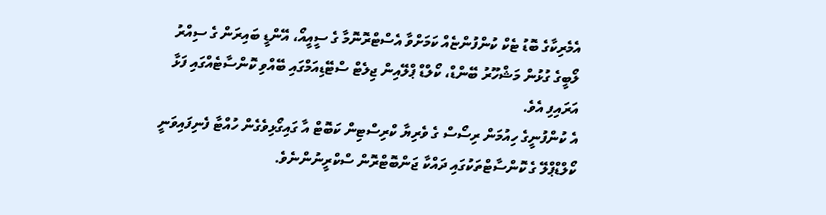އެމެރިކާގެ ބޮޑު ޓެކް ކުންފުންޏެއް ކަމަށްވާ އެސްޓްރޮނޮމާ ގެ ސީއީއޯ، އޭންޑީ ބައިރަން ގެ ސިއްރު ލޯބީގެ ގުޅުން މަޝްހޫރު ބޭންޑް، ކޯލްޑް ޕްލޭއިން ޖިލެޓް ސްޓޭޑިއަމްގައި ބޭއްވި ކޮންސާޓެއްގައި ފަޅާ އަރައިފި އެވެ.
އެ ކުންފުނީގެ ހިއުމަން ރިސޯސް ގެ ވެރިޔާ ކްރިސްޓިން ކަބޮޓް އާ ގައިގޯޅިވެގެން ހުއްޓާ ފެނިފައިވަނީ ކޯލްޑްޕްލޭ ގެ ކޮންސާޓްތަކުގައި ދައްކާ ޖަންބޮޓްރޮން ސްކްރީނުންނެވެ.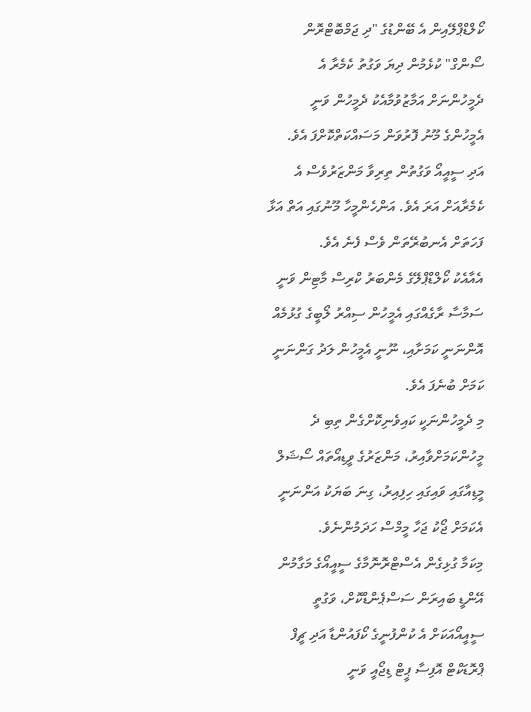ކޯލްޑްޕްލޭއިން އެ ބޭންޑުގެ "ދި ޖަމްބޮޓްރޮން ސޯންގް" ކުޅެމުން ދިޔަ ވަގުތު ކެމެރާ އެ ދެމީހުންނަށް އަމާޒުވުމާއެކު ދެމީހުން ވަނީ އެމީހުންގެ މޫނު ފޮރުވަން މަސައްކަތްކޮށްފަ އެވެ. އަދި ސީއީއޯ ވަގުތުން ތިރިވާ މަންޒަރުވެސް އެ ކެމެރާއަށް އަރަ އެވެ. އަންހެންމީހާ މޫނުގައި އަތް އަޅާ ފަހަތަށް އެނބުރޭތަން ވެސް ފެނެ އެވެ.
އެއާއެކު ކޯލްޑްޕްލޭގެ މެންބަރު ކްރިސް މާޓިން ވަނީ ސަމާސާ ރާގެއްގައި އެމީހުން ސިއްރު ލޯބީގެ ގުޅުމެއް އޮންނަނީ ކަމަށާއި، ނޫނީ އެމީހުން ލަދު ގަންނަނީ ކަމަށް ބުނެފަ އެވެ.
މި ދެމީހުންނަކީ ކައިވެނިކޮށްގެން ތިބި ދެ މީހުންކަމަށްވާއިރު، މަންޒަރުގެ ވީޑިއޯތައް ސޯޝަލް މީޑިއާގައި ވައިގައި ހިފިއިރު، ގިނަ ބަޔަކު އަންނަނީ އެކަމަށް ޖޯކު ޖަހާ މީމްސް ހަދަމުންނެވެ.
މިކަމާ ގުޅިގެން އެސްޓްރޮނޮމާގެ ސީއީއޯގެ މަގާމުން އޭންޑީ ބައިރަން ސަސްޕެންޑްކޮށް، ވަގުތީ ސީއީއޯއަކަށް އެ ކުންފުނީގެ ކޯފައުންޑާ އަދި ޗީފް ޕްރޮޑަކްޓް އޮފިސާ ޕީޓް ޑިޖޯއީ ވަނީ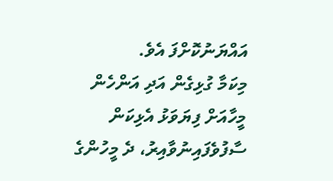އައްޔަނުކޮށްފަ އެވެ.
މިކަމާ ގުޅިގެން އަދި އަންހެން މީހާއަށް ފިޔަވަޅު އެޅިކަން ސާފުވެފައިނުވާއިރު، ދެ މީހުންގެ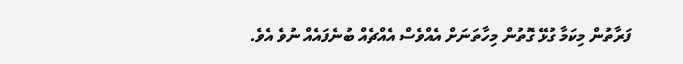ފަރާތުން މިކަމާ ގުޅޭ ގޮތުން މިހާތަނަށް އެއްވެސް އެއްޗެއް ބުނެފައެއް ނުވެ އެވެ.